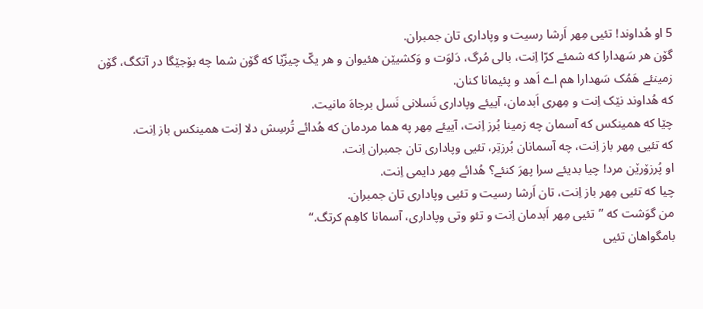5 او هُداوند! تئیی مِهر اَرشا رسیت و وپاداری تان جمبران.
گۆن هر سَهدارا که شمئے کرّا اِنت، بالی مُرگ، دَلوَت و وَکشیێن هئیوان و هر یکّ چیزّێا که گۆن شما چه بۆجێگا در آتکگ، گۆن زمینئے هَمُک سَهدارا هم اے اَهد و پئیمانا کنان.
که هُداوند نێک اِنت و مِهری اَبدمان، آییئے وپاداری نَسلانی نَسل برجاهَ مانیت.
چێا که همینکس که آسمان چه زمینا بُرز اِنت، آییئے مِهر په هما مردمان که هُدائے تُرسِش دلا اِنت همینکس باز اِنت.
که تئیی مِهر باز اِنت، چه آسمانان بُرزتِر، تئیی وپاداری تان جمبران اِنت.
او پُرزۆرێن مرد! چیا بدیئے سرا پهرَ کنئے؟ هُدائے مِهر دایمی اِنت.
چیا که تئیی مِهر باز اِنت، تان اَرشا رسیت و تئیی وپاداری تان جمبران.
من گوَشت که ”تئیی مِهر اَبدمان اِنت و تئو وتی وپاداری، آسمانا کاهِم کرتگ.“
بامگواهان تئیی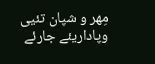مِهر و شپان تئیی وپاداریئے جارئے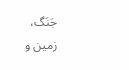جَنَگ،
زمین و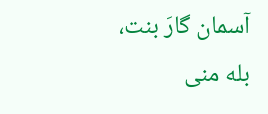آسمان گارَ بنت، بله منی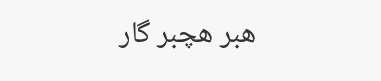هبر هچبر گار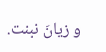و زیانَ نبنت.